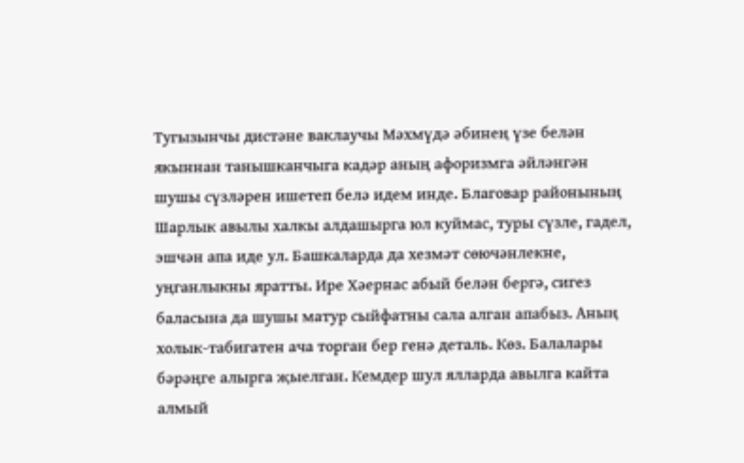Тугызынчы дистәне ваклаучы Мәхмүдә әбинең үзе белән якыннан танышканчыга кадәр аның афоризмга әйләнгән шушы сүзләрен ишетеп белә идем инде. Благовар районының Шарлык авылы халкы алдашырга юл куймас, туры сүзле, гадел, эшчән апа иде ул. Башкаларда да хезмәт сөючәнлекне, уңганлыкны яратты. Ире Хәернас абый белән бергә, сигез баласына да шушы матур сыйфатны сала алган апабыз. Аның холык-табигатен ача торган бер генә деталь. Көз. Балалары бәрәңге алырга җыелган. Кемдер шул ялларда авылга кайта алмый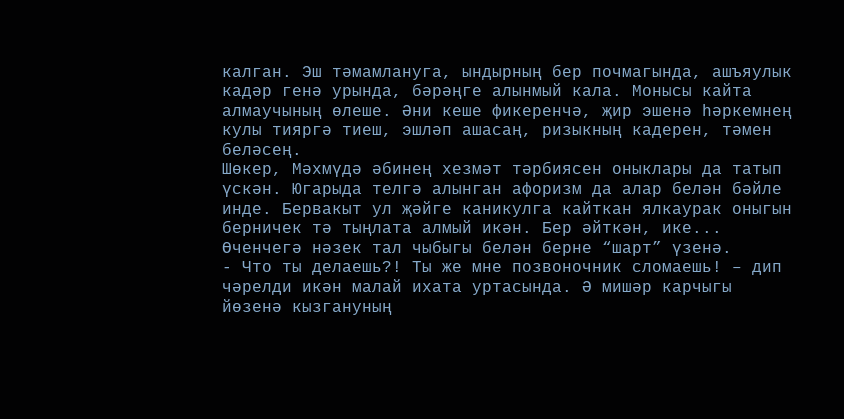калган. Эш тәмамлануга, ындырның бер почмагында, ашъяулык кадәр генә урында, бәрәңге алынмый кала. Монысы кайта алмаучының өлеше. Әни кеше фикеренчә, җир эшенә һәркемнең кулы тияргә тиеш, эшләп ашасаң, ризыкның кадерен, тәмен беләсең.
Шөкер, Мәхмүдә әбинең хезмәт тәрбиясен оныклары да татып үскән. Югарыда телгә алынган афоризм да алар белән бәйле инде. Бервакыт ул җәйге каникулга кайткан ялкаурак оныгын берничек тә тыңлата алмый икән. Бер әйткән, ике... Өченчегә нәзек тал чыбыгы белән берне “шарт” үзенә.
- Что ты делаешь?! Ты же мне позвоночник сломаешь! – дип чәрелди икән малай ихата уртасында. Ә мишәр карчыгы йөзенә кызгануның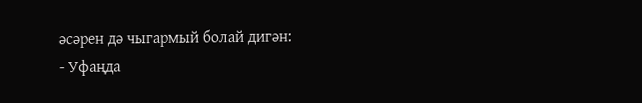әсәрен дә чыгармый болай дигән:
- Уфаңда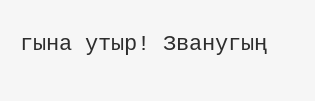гына утыр! Званугың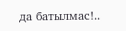да батылмас!..